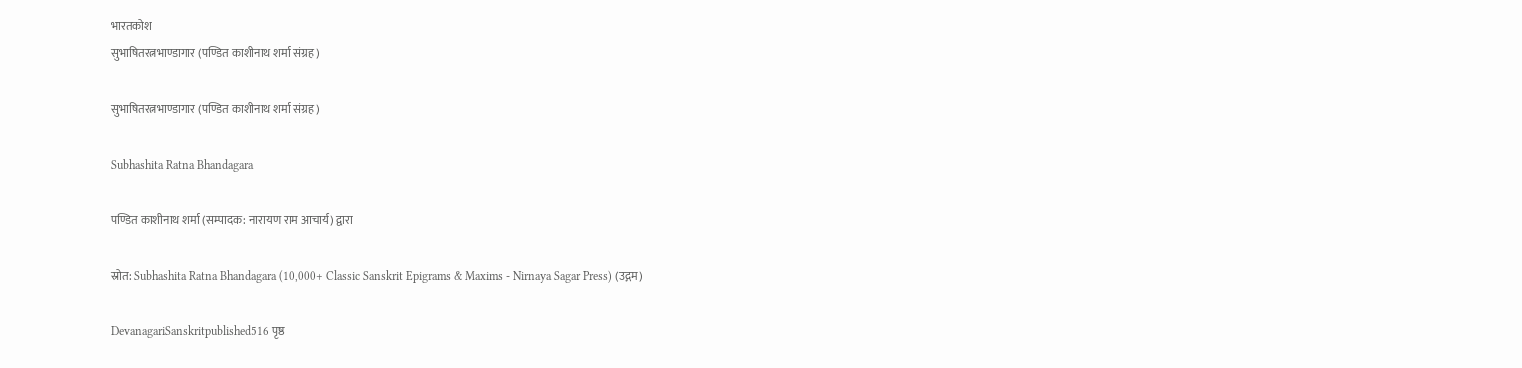भारतकोश
सुभाषितरत्नभाण्डागार (पण्डित काशीनाथ शर्मा संग्रह)

सुभाषितरत्नभाण्डागार (पण्डित काशीनाथ शर्मा संग्रह)

Subhashita Ratna Bhandagara

पण्डित काशीनाथ शर्मा (सम्पादक: नारायण राम आचार्य) द्वारा

स्रोत: Subhashita Ratna Bhandagara (10,000+ Classic Sanskrit Epigrams & Maxims - Nirnaya Sagar Press) (उद्गम)

DevanagariSanskritpublished516 पृष्ठ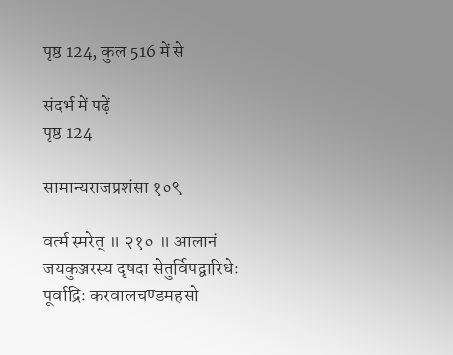पृष्ठ 124, कुल 516 में से

संदर्भ में पढ़ें
पृष्ठ 124

सामान्यराजप्रशंसा १०९

वर्त्म स्मरेत् ॥ २१० ॥ आलानं जयकुञ्जरस्य दृषदा सेतुर्विपद्वारिधेः पूर्वाद्रिः करवालचण्डमहसो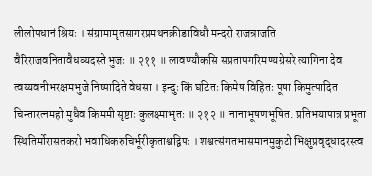लीलोपधानं श्रियः । संग्रामामृतसागरप्रमथनक्रीडाविधौ मन्दरो राजन्राजति वैरिराजवनितावैधव्यदस्ते भुजः ॥ २११ ॥ लावण्यौकसि सप्रतापगरिमण्यग्रेसरे त्यागिना देव त्वय्यवनीभरक्षमभुजे निष्पादिते वेधसा । इन्दुः किं घटितः किमेष विहितः पूषा किमुत्पादित चिन्तारत्नमहो मुधैव किममी सृष्टाः कुलक्ष्माभृतः ॥ २१२ ॥ नानाभूषणभूषित. प्रतिभयापात्र प्रभूता स्थितिर्मोरासतकरो भवाधिकरुचिर्भूरीकृताश्वद्विपः । शश्वत्संगतभासमानमुकुटो भिक्षुप्रवृद्धादरस्त्व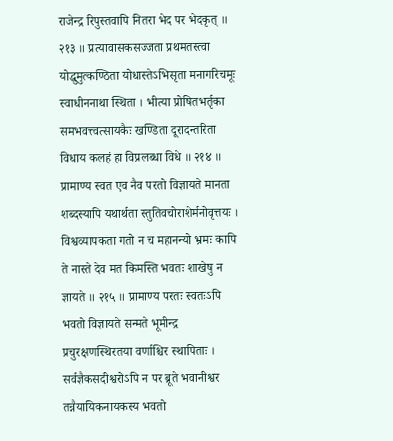राजेन्द्र रिपुस्तवापि नितरा भेद पर भेदकृत् ॥ २१३ ॥ प्रत्यावासकसज्जता प्रथमतस्त्वा योद्धुमुत्कण्ठिता योधास्तेऽभिसृता मनागरिचमूः स्वाधीननाथा स्थिता । भीत्या प्रोषितभर्तृका समभवत्त्वत्सायकैः खण्डिता दूरादन्तरिता विधाय कलहं हा विप्रलब्धा विधे ॥ २१४ ॥ प्रामाण्य स्वत एव नैव परतो विज्ञायते मानता शब्दस्यापि यथार्थता स्तुतिवचोराशेर्मनोवृत्तयः । विश्वव्यापकता गतो न च महानन्यो भ्रमः कापि ते नास्ते देव मत किमस्ति भवतः शाखेषु न ज्ञायते ॥ २१५ ॥ प्रामाण्य परतः स्वतःऽपि भवतो विज्ञायते सन्मते भूमीन्द्र प्रचुरक्षणस्थिरतया वर्णाश्चिर स्थापिताः । सर्वज्ञैकसदीश्वरोऽपि न पर ब्रूते भवानीश्वर तन्नैयायिकनायकस्य भवतो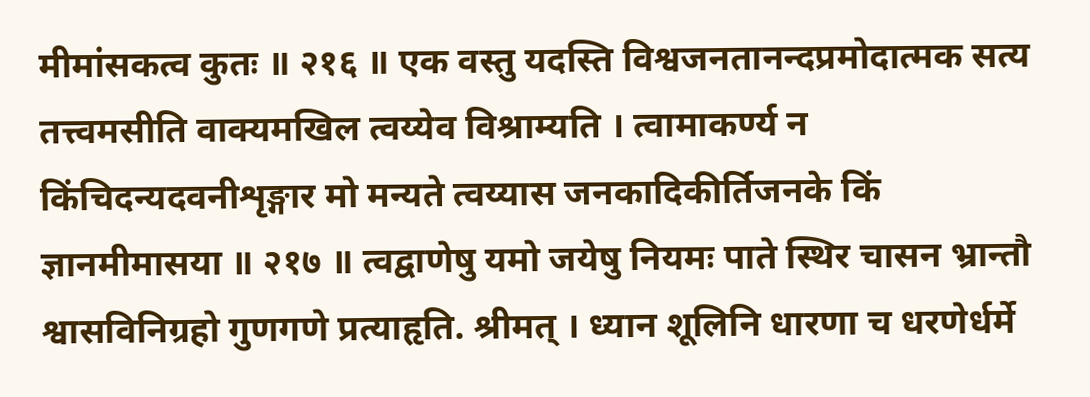मीमांसकत्व कुतः ॥ २१६ ॥ एक वस्तु यदस्ति विश्वजनतानन्दप्रमोदात्मक सत्य तत्त्वमसीति वाक्यमखिल त्वय्येव विश्राम्यति । त्वामाकर्ण्य न किंचिदन्यदवनीशृङ्गार मो मन्यते त्वय्यास जनकादिकीर्तिजनके किं ज्ञानमीमासया ॥ २१७ ॥ त्वद्वाणेषु यमो जयेषु नियमः पाते स्थिर चासन भ्रान्तौ श्वासविनिग्रहो गुणगणे प्रत्याहृति. श्रीमत् । ध्यान शूलिनि धारणा च धरणेर्धर्मे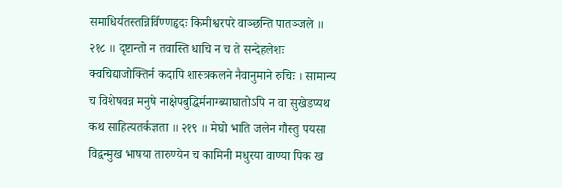समाधिर्यतस्तन्निर्विण्णहृदः किमीश्वरपरे वाञ्छन्ति पातञ्जले ॥ २१८ ॥ दृष्टान्तो न तवास्ति धाचि न च ते सन्देहलेशः क्वचिद्याजोक्तिर्न कदापि शास्त्रकलने नैवानुमाने रुचिः । सामान्य च विशेषवन्न मनुषे नाक्षेपबुद्धिर्मनाग्ब्याघातोऽपि न वा सुखेडप्यथ कथ साहित्यतर्कज्ञता ॥ २१९ ॥ मेघो भाति जलेन गौस्तु पयसा विद्वन्मुख भाषया तारुण्येन च कामिनी मधुरया वाण्या पिक ख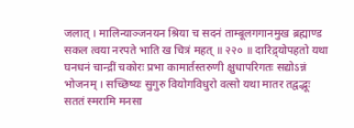जलात् । मालिन्याञ्जनयन श्रिया च सदनं ताम्बूलगगानमुख ब्रह्माण्ड सकल त्वया नरपते भाति ख चित्रं महत् ॥ २२० ॥ दारिद्र्योपहतो यथा घनधनं चान्द्रीं चकोरः प्रभा कामार्तस्तरुणी क्षुधापरिगतः सद्योऽन्नं भोजनम् । सच्छिष्यः सुगुरु वियोगविधुरो वत्सो यथा मातर तद्वद्भूः सततं स्मरामि मनसा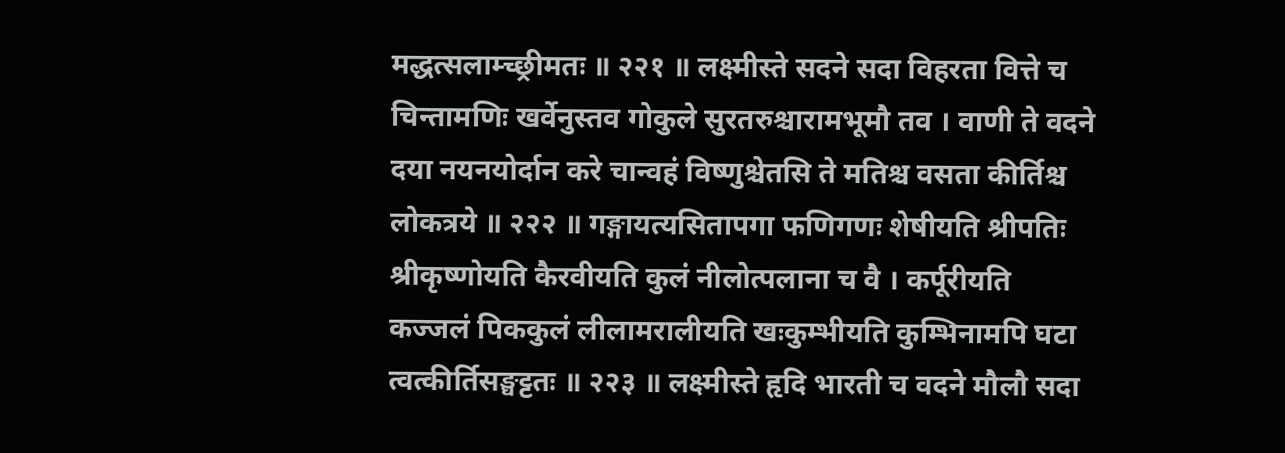मद्धत्सलाम्च्छ्रीमतः ॥ २२१ ॥ लक्ष्मीस्ते सदने सदा विहरता वित्ते च चिन्तामणिः खर्वेनुस्तव गोकुले सुरतरुश्चारामभूमौ तव । वाणी ते वदने दया नयनयोर्दान करे चान्वहं विष्णुश्चेतसि ते मतिश्च वसता कीर्तिश्च लोकत्रये ॥ २२२ ॥ गङ्गायत्यसितापगा फणिगणः शेषीयति श्रीपतिः श्रीकृष्णोयति कैरवीयति कुलं नीलोत्पलाना च वै । कर्पूरीयति कज्जलं पिककुलं लीलामरालीयति खःकुम्भीयति कुम्भिनामपि घटा त्वत्कीर्तिसङ्घट्टतः ॥ २२३ ॥ लक्ष्मीस्ते हृदि भारती च वदने मौलौ सदा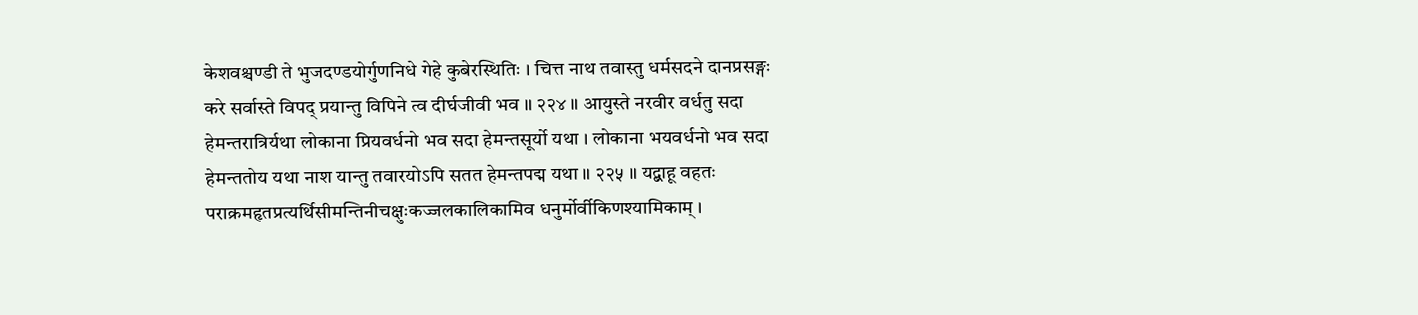केशवश्चण्डी ते भुजदण्डयोर्गुणनिधे गेहे कुबेरस्थितिः । चित्त नाथ तवास्तु धर्मसदने दानप्रसङ्गः करे सर्वास्ते विपद् प्रयान्तु विपिने त्व दीर्घजीवी भव ॥ २२४ ॥ आयुस्ते नरवीर वर्धतु सदा हेमन्तरात्रिर्यथा लोकाना प्रियवर्धनो भव सदा हेमन्तसूर्यो यथा । लोकाना भयवर्धनो भव सदा हेमन्ततोय यथा नाश यान्तु तवारयोऽपि सतत हेमन्तपद्म यथा ॥ २२५ ॥ यद्बाहू वहतः पराक्रमहृतप्रत्यर्थिसीमन्तिनीचक्षुःकज्जलकालिकामिव धनुर्मोर्वीकिणश्यामिकाम् ।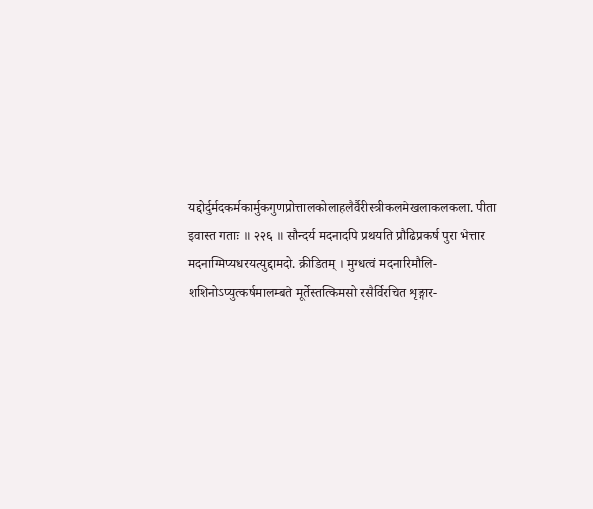यद्दोर्दुर्मदकर्मकार्मुकगुणप्रोत्तालकोलाहलैर्वैरीस्त्रीकलमेखलाकलकला. पीता इवास्त गताः ॥ २२६ ॥ सौन्दर्य मदनादपि प्रथयति प्रौढिप्रकर्ष पुरा भेत्तार मदनाग्मिप्यधरयत्युद्दामदो. क्रीडितम् । मुग्धत्वं मदनारिमौलि-शशिनोऽप्युत्कर्षमालम्बते मूर्तेस्तत्किमसो रसैर्विरचित शृङ्गार-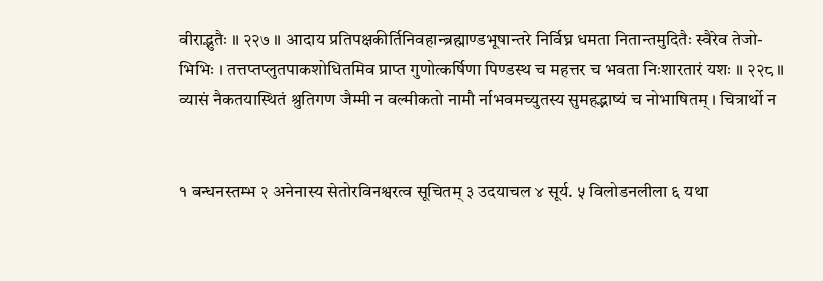वीराद्भुतैः ॥ २२७ ॥ आदाय प्रतिपक्षकीर्तिनिवहान्ब्रह्माण्डभूषान्तरे निर्विघ्न धमता नितान्तमुदितैः स्वैरेव तेजो-भिभिः । तत्तप्तप्लुतपाकशोधितमिव प्राप्त गुणोत्कर्षिणा पिण्डस्थ च महत्तर च भवता निःशारतारं यशः ॥ २२८ ॥ व्यासं नैकतयास्थितं श्रुतिगण जैम्मी न वल्मीकतो नामौ र्नाभवमच्युतस्य सुमहद्भाष्यं च नोभाषितम् । चित्रार्थो न


१ बन्धनस्तम्भ २ अनेनास्य सेतोरविनश्वरत्व सूचितम् ३ उदयाचल ४ सूर्य. ५ विलोडनलीला ६ यथा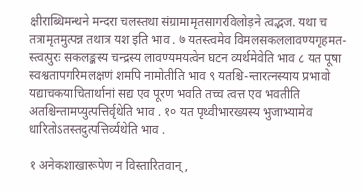क्षीराब्धिमन्थने मन्दरा चलस्तथा संग्रामामृतसागरविलोड़ने त्वद्भज. यथा च तत्रामृतमुत्पन्न तथात्र यश इति भाव . ७ यतस्त्वमेव विमलसकललावण्यगृहमत-स्त्वत्पुरः सकलङ्कस्य चन्द्रस्य लावण्यमयत्वेन घटन व्यर्थमेवेति भाव ८ यत पूषा स्वश्वतापगरिमलक्षणं शमपि नामोतीति भाव ९ यतश्चि-न्तारत्नस्याय प्रभावो यद्याचकयाचितार्थानां सद्य एव पूरण भवति तच्च त्वत्त एव भवतीति अतश्चिन्तामप्युत्पत्तिर्वृथेति भाव . १० यत पृथ्वीभारख्यस्य भुजाभ्यामेव धारितोऽतस्तदुत्पत्तिर्व्यथेति भाव .

१ अनेकशाखारूपेण न विस्तारितवान्,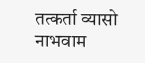तत्कर्ता व्यासो नाभवाम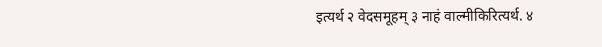इत्यर्थ २ वेदसमूहम् ३ नाहं वाल्मीकिरित्यर्थ. ४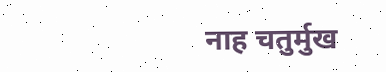नाह चतुर्मुख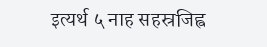इत्यर्थ ५ नाह सहस्रजिह्व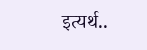इत्यर्थ..